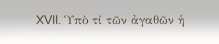XVII. Ὑπὸ τί τῶν ἀγαθῶν ἡ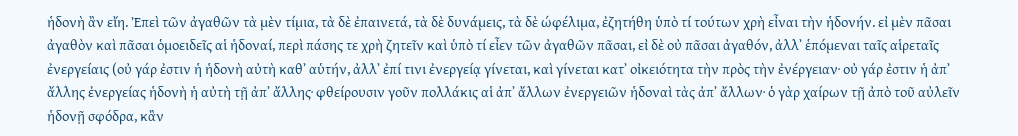ἡδονὴ ἂν εἴη. Ἐπεὶ τῶν ἀγαθῶν τὰ μὲν τίμια, τὰ δὲ ἐπαινετά, τὰ δὲ δυνάμεις, τὰ δὲ ώφέλιμα, ἐζητήθη ὑπὸ τί τούτων χρὴ εἶναι τὴν ἡδονήν. εἰ μὲν πᾶσαι ἀγαθὸν καὶ πᾶσαι ὁμοειδεῖς αἱ ἡδοναί, περὶ πάσης τε χρὴ ζητεῖν καὶ ὑπὸ τί εἶεν τῶν ἀγαθῶν πᾶσαι, εἰ δὲ οὐ πᾶσαι ἀγαθόν, ἀλλ᾿ ἑπόμεναι ταῖς αἱρεταῖς ἐνεργείαις (οὐ γάρ ἐστιν ἡ ἡδονὴ αὐτὴ καθ᾿ αὑτήν, ἀλλ᾿ ἐπί τινι ἐνεργείᾳ γίνεται, καὶ γίνεται κατ᾿ οἰκειότητα τὴν πρὸς τὴν ἐνέργειαν· οὐ γάρ ἐστιν ἡ ἀπ᾿ ἄλλης ἐνεργείας ἡδονὴ ἡ αὐτὴ τῇ ἀπ᾿ ἄλλης· φθείρουσιν γοῦν πολλάκις αἱ ἀπ᾿ ἄλλων ἐνεργειῶν ἡδοναὶ τὰς ἀπ᾿ ἄλλων· ὁ γὰρ χαίρων τῇ ἀπὸ τοῦ αὐλεῖν ἡδονῇ σφόδρα, κἂν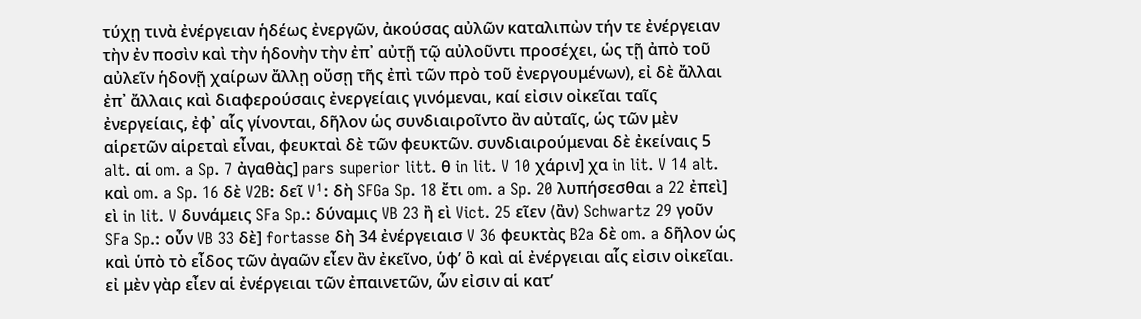τύχῃ τινὰ ἐνέργειαν ἡδέως ἐνεργῶν, ἀκούσας αὐλῶν καταλιπὼν τήν τε ἐνέργειαν τὴν ἐν ποσὶν καὶ τὴν ἡδονὴν τὴν ἐπ᾿ αὐτῇ τῷ αὐλοῦντι προσέχει, ὡς τῇ ἀπὸ τοῦ αὐλεῖν ἡδονῇ χαίρων ἄλλῃ οὔσῃ τῆς ἐπὶ τῶν πρὸ τοῦ ἐνεργουμένων), εἰ δὲ ἄλλαι ἐπ᾿ ἄλλαις καὶ διαφερούσαις ἐνεργείαις γινόμεναι, καί εἰσιν οἰκεῖαι ταῖς ἐνεργείαις, ἐφ᾿ αἷς γίνονται, δῆλον ὡς συνδιαιροῖντο ἂν αὐταῖς, ὡς τῶν μὲν αἱρετῶν αἱρεταὶ εἶναι, φευκταὶ δὲ τῶν φευκτῶν. συνδιαιρούμεναι δὲ ἐκείναις 5 alt. αἱ om. a Sp. 7 ἀγαθὰς] pars superior litt. θ in lit. V 10 χάριν] χα in lit. V 14 alt. καὶ om. a Sp. 16 δὲ V2B: δεῖ V¹: δὴ SFGa Sp. 18 ἔτι om. a Sp. 20 λυπήσεσθαι a 22 ἐπεὶ] εὶ in lit. V δυνάμεις SFa Sp.: δύναμις VB 23 ἢ εὶ Vict. 25 εῖεν ⟨ἂν⟩ Schwartz 29 γοῦν SFa Sp.: οὖν VB 33 δὲ] fortasse δὴ 34 ἐνέργειαισ V 36 φευκτὰς B2a δὲ om. a δῆλον ὡς καὶ ὑπὸ τὸ εἶδος τῶν ἀγαῶν εἶεν ἂν ἐκεῖνο, ὑφ’ ὃ καὶ αἱ ἐνέργειαι αἷς εἰσιν οἰκεῖαι. εἰ μὲν γὰρ εἶεν αἱ ἐνέργειαι τῶν ἐπαινετῶν, ὧν εἰσιν αἱ κατ’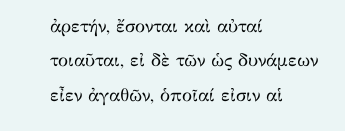ἀρετήν, ἔσονται καὶ αὐταί τοιαῦται, εἰ δὲ τῶν ὡς δυνάμεων εἶεν ἀγαθῶν, ὁποῖαί εἰσιν αἱ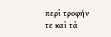περὶ τροφήν τε καὶ τὰ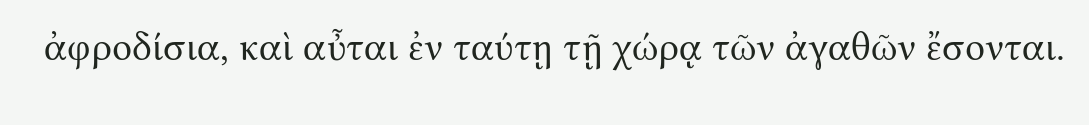ἀφροδίσια, καὶ αὖται ἐν ταύτῃ τῇ χώρᾳ τῶν ἀγαθῶν ἔσονται.